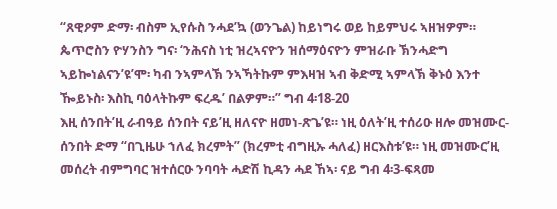“ጸዊዖም ድማ፡ ብስም ኢየሱስ ንሓደ’ኳ (ወንጌል) ከይነግሩ ወይ ከይምህሩ ኣዘዝዎም። ጴጥሮስን ዮሃንስን ግና፡ ‘ንሕናስ ነቲ ዝረኣናዮን ዝሰማዕናዮን ምዝራቡ ኽንሓድግ ኣይኰነልናን’ዩ’ሞ፡ ካብ ንኣምላኽ ንኣኻትኩም ምእዛዝ ኣብ ቅድሚ ኣምላኽ ቅኑዕ እንተ ዀይኑስ፡ እስኪ ባዕላትኩም ፍረዱ’ በልዎም።” ግብ 4፡18-20
እዚ ሰንበት’ዚ ራብዓይ ሰንበት ናይ’ዚ ዘለናዮ ዘመነ-ጽጌ’ዩ። ነዚ ዕለት’ዚ ተሰሪዑ ዘሎ መዝሙር-ሰንበት ድማ “በጊዜሁ ኀለፈ ክረምት” (ክረምቲ ብግዚኡ ሓለፈ) ዘርእስቱ’ዩ። ነዚ መዝሙር’ዚ መሰረት ብምግባር ዝተሰርዑ ንባባት ሓድሽ ኪዳን ሓደ ኸኣ፡ ናይ ግብ 4፡3-ፍጻመ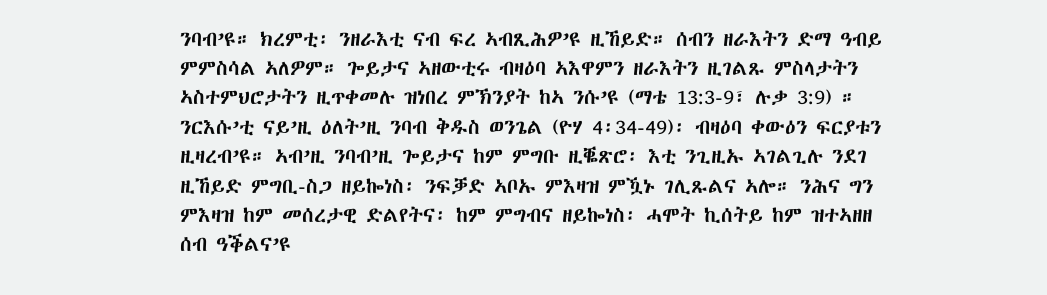ንባብ’ዩ። ክረምቲ፡ ንዘራእቲ ናብ ፍረ ኣብጺሕዎ’ዩ ዚኸይድ። ሰብን ዘራእትን ድማ ዓብይ ምምስሳል ኣለዎም። ጐይታና ኣዘውቲሩ ብዛዕባ ኣእዋምን ዘራእትን ዚገልጹ ምስላታትን ኣስተምህሮታትን ዚጥቀመሉ ዝነበረ ምኽንያት ከኣ ንሱ’ዩ (ማቴ 13:3-9፣ ሉቃ 3:9) ። ንርእሱ’ቲ ናይ’ዚ ዕለት’ዚ ንባብ ቅዱስ ወንጌል (ዮሃ 4፡34-49)፡ ብዛዕባ ቀውዕን ፍርያቱን ዚዛረብ’ዩ። ኣብ’ዚ ንባብ’ዚ ጐይታና ከም ምግቡ ዚቘጽሮ፡ እቲ ንጊዚኡ ኣገልጊሉ ንደገ ዚኸይድ ምግቢ-ስጋ ዘይኰነስ፡ ንፍቓድ ኣቦኡ ምእዛዝ ምዃኑ ገሊጹልና ኣሎ። ንሕና ግን ምእዛዝ ከም መሰረታዊ ድልየትና፡ ከም ምግብና ዘይኰነስ፡ ሓሞት ኪሰትይ ከም ዝተኣዘዘ ሰብ ዓቕልና’ዩ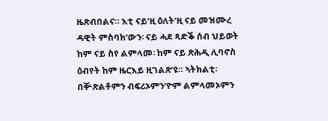ዜጽብበልና። እቲ ናይ’ዚ ዕለት’ዚ ናይ መዝሙረ ዳዊት ምስባክ’ውን፡ ናይ ሓደ ጻድቕ ሰብ ህይወት ከም ናይ ስየ ልምላመ፡ ከም ናይ ጽሕዲ ሊባኖስ ዕብየት ከም ዜርእይ ዚገልጽ’ዩ። ኣትክልቲ፡ በቝጽልቶምን ብፍሪኦምን’ዮም ልምላመኦምን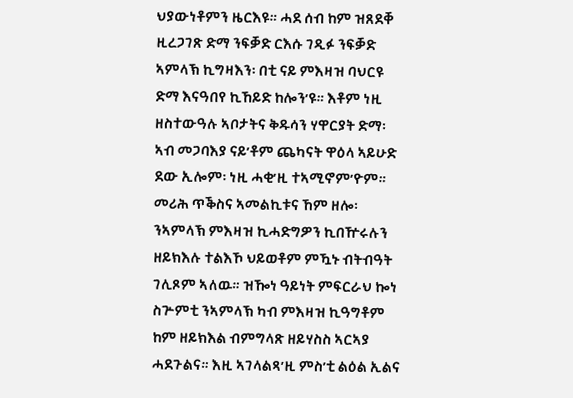ህያውነቶምን ዜርእዩ። ሓደ ሰብ ከም ዝጸደቐ ዚረጋገጽ ድማ ንፍቓድ ርእሱ ገዲፉ ንፍቓድ ኣምላኽ ኪግዛእን፡ በቲ ናይ ምእዛዝ ባህርዩ ድማ እናዓበየ ኪኸይድ ከሎን’ዩ። እቶም ነዚ ዘስተውዓሉ ኣቦታትና ቅዱሳን ሃዋርያት ድማ፡ ኣብ መጋባእያ ናይ’ቶም ጨካናት ዋዕላ ኣይሁድ ደው ኢሎም፡ ነዚ ሓቂ’ዚ ተኣሚኖም’ዮም። መሪሕ ጥቕስና ኣመልኪቱና ኸም ዘሎ፡ ንኣምላኽ ምእዛዝ ኪሓድግዎን ኪበዅሩሉን ዘይክእሉ ተልእኾ ህይወቶም ምዃኑ ብትብዓት ገሊጾም ኣለዉ። ዝዀነ ዓይነት ምፍርራህ ኰነ ስጕምቲ ንኣምላኽ ካብ ምእዛዝ ኪዓግቶም ከም ዘይክእል ብምግላጽ ዘይሃስስ ኣርኣያ ሓደጉልና። እዚ ኣገላልጻ’ዚ ምስ’ቲ ልዕል ኢልና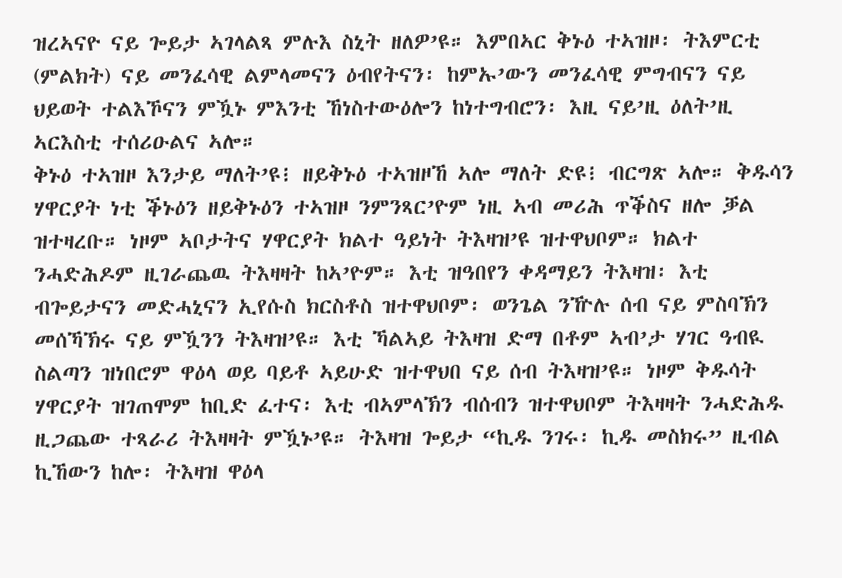ዝረኣናዮ ናይ ጐይታ ኣገላልጻ ምሉእ ስኒት ዘለዎ’ዩ። እምበኣር ቅኑዕ ተኣዝዞ፡ ትእምርቲ (ምልክት) ናይ መንፈሳዊ ልምላመናን ዕብየትናን፡ ከምኡ’ውን መንፈሳዊ ምግብናን ናይ ህይወት ተልእኾናን ምዃኑ ምእንቲ ኸነስተውዕሎን ከነተግብሮን፡ እዚ ናይ’ዚ ዕለት’ዚ ኣርእስቲ ተሰሪዑልና ኣሎ።
ቅኑዕ ተኣዝዞ እንታይ ማለት’ዩ፧ ዘይቅኑዕ ተኣዝዞኸ ኣሎ ማለት ድዩ፧ ብርግጽ ኣሎ። ቅዱሳን ሃዋርያት ነቲ ቕኑዕን ዘይቅኑዕን ተኣዝዞ ንምንጻር’ዮም ነዚ ኣብ መሪሕ ጥቕስና ዘሎ ቓል ዝተዛረቡ። ነዞም ኣቦታትና ሃዋርያት ክልተ ዓይነት ትእዛዝ’ዩ ዝተዋህቦም። ክልተ ንሓድሕዶም ዚገራጨዉ ትእዛዛት ከኣ’ዮም። እቲ ዝዓበየን ቀዳማይን ትእዛዝ፡ እቲ ብጐይታናን መድሓኒናን ኢየሱስ ክርስቶስ ዝተዋህቦም፡ ወንጌል ንዅሉ ሰብ ናይ ምስባኽን መሰኻኽሩ ናይ ምዃንን ትእዛዝ’ዩ። እቲ ኻልኣይ ትእዛዝ ድማ በቶም ኣብ’ታ ሃገር ዓብዪ ስልጣን ዝነበሮም ዋዕላ ወይ ባይቶ ኣይሁድ ዝተዋህበ ናይ ሰብ ትእዛዝ’ዩ። ነዞም ቅዱሳት ሃዋርያት ዝገጠሞም ከቢድ ፈተና፡ እቲ ብኣምላኽን ብሰብን ዝተዋህቦም ትእዛዛት ንሓድሕዱ ዚጋጨው ተጻራሪ ትእዛዛት ምዃኑ’ዩ። ትእዛዝ ጐይታ “ኪዱ ንገሩ፡ ኪዱ መስክሩ” ዚብል ኪኸውን ከሎ፡ ትእዛዝ ዋዕላ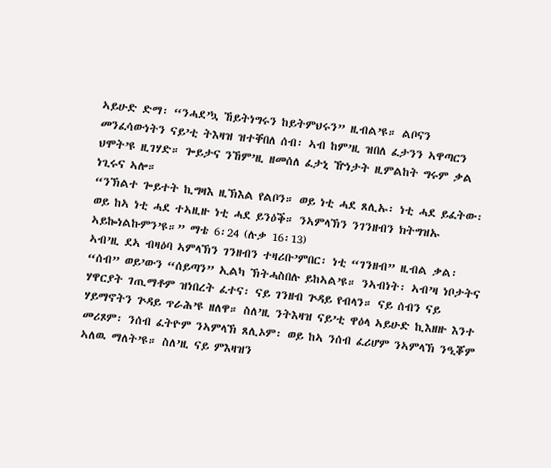ኣይሁድ ድማ፡ “ንሓደ’ኳ ኸይትነግሩን ከይትምህሩን” ዚብል’ዩ። ልቦናን መንፈሳውነትን ናይ’ቲ ትእዛዝ ዝተቐበለ ሰብ፡ ኣብ ከም’ዚ ዝበለ ፈታንን ኣዋጣርን ህሞት’ዩ ዚገሃድ። ጐይታና ንኸም’ዚ ዘመሰለ ፈታኒ ዅነታት ዚምልከት ግሩም ቃል ነጊሩና ኣሎ።
“ንኽልተ ጐይተት ኪግዛእ ዚኽእል የልቦን። ወይ ነቲ ሓደ ጸሊኡ፡ ነቲ ሓደ ይፈትው፡ ወይ ከኣ ነቲ ሓደ ተኣዚዙ ነቲ ሓደ ይንዕቕ። ንኣምላኽን ንገንዘብን ክትግዝኡ ኣይኰነልኩምን’ዩ።” ማቴ 6፡24 (ሉቃ 16፡13)
ኣብ’ዚ ደኣ ብዛዕባ ኣምላኽን ገንዘብን ተዛሪቡ’ምበር፡ ነቲ “ገንዘብ” ዚብል ቃል፡ “ሰብ” ወይ’ውን “ሰይጣን” ኢልካ ኽትሓስበሉ ይከኣል’ዩ። ንኣብነት፡ ኣብ’ዛ ነቦታትና ሃዋርያት ገጢማቶም ዝነበረት ፈተና፡ ናይ ገንዘብ ጕዳይ የብላን። ናይ ሰብን ናይ ሃይማኖትን ጕዳይ ጥራሕ’ዩ ዘለዋ። ስለ’ዚ ንትእዛዝ ናይ’ቲ ዋዕላ ኣይሁድ ኪእዘዙ እንተ መሪጾም፡ ንሰብ ፈትዮም ንኣምላኽ ጸሊኦም፡ ወይ ከኣ ንሰብ ፈሪሆም ንኣምላኽ ንዒቖም ኣለዉ ማለት’ዩ። ስለ’ዚ ናይ ምእዛዝን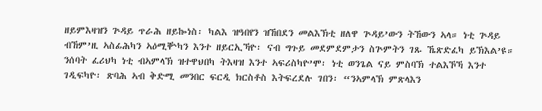ዘይምእዛዝን ጕዳይ ጥራሕ ዘይኰነስ፡ ካልእ ዝዓበየን ዝኸበደን መልእኽቲ ዘለዋ ጕዳይ’ውን ትኸውን ኣላ። ነቲ ጕዳይ ብኸም’ዚ ኣስፊሕካን ኣዕሚቝካን እንተ ዘይርኢኻዮ፡ ናብ ግጉይ መደምደምታን ስጕምትን ገጹ ኼጽድፈካ ይኽእል’ዩ። ንሰባት ፈሪህካ ነቲ ብኣምላኽ ዝተዋህበካ ትእዛዝ እንተ ኣፍሪስካዮ’ሞ፡ ነቲ ወንጌል ናይ ምስባኽ ተልእኾኻ እንተ ገዲፍካዮ፡ ጽባሕ ኣብ ቅድሚ መንበር ፍርዲ ክርስቶስ እትፍረደሉ ገበን፡ “ንኣምላኽ ምጽላእን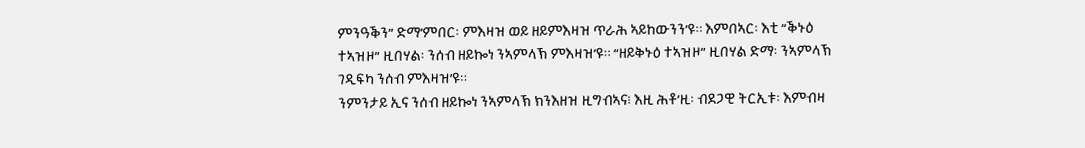ምንዓቕን” ድማ’ምበር፡ ምእዛዝ ወይ ዘይምእዛዝ ጥራሕ ኣይከውንን’ዩ። እምበኣር፡ እቲ “ቕኑዕ ተኣዝዞ” ዚበሃል፡ ንሰብ ዘይኰነ ንኣምላኽ ምእዛዝ’ዩ። “ዘይቅኑዕ ተኣዝዞ” ዚበሃል ድማ፡ ንኣምላኽ ገዲፍካ ንሰብ ምእዛዝ’ዩ።
ንምንታይ ኢና ንሰብ ዘይኰነ ንኣምላኽ ክንእዘዝ ዚግብኣና፧ እዚ ሕቶ’ዚ፡ ብደጋዊ ትርኢቱ፡ እምብዛ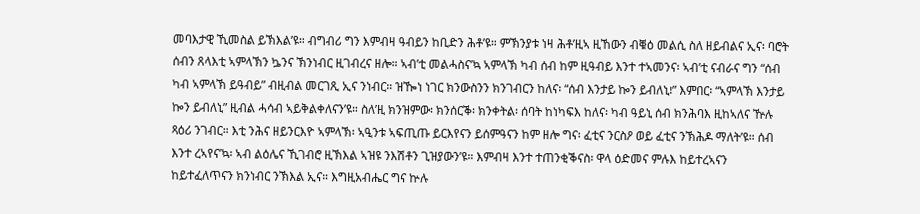መባእታዊ ኺመስል ይኽእል’ዩ። ብግብሪ ግን እምብዛ ዓብይን ከቢድን ሕቶ’ዩ። ምኽንያቱ ነዛ ሕቶ’ዚኣ ዚኸውን ብቑዕ መልሲ ስለ ዘይብልና ኢና፡ ባሮት ሰብን ጸላእቲ ኣምላኽን ኴንና ኽንነብር ዚገብረና ዘሎ። ኣብ’ቲ መልሓስና’ኳ ኣምላኽ ካብ ሰብ ከም ዚዓብይ እንተ ተኣመንና፡ ኣብ’ቲ ናብራና ግን “ሰብ ካብ ኣምላኽ ይዓብይ” ብዚብል መርገጺ ኢና ንነብር። ዝዀነ ነገር ክንውስንን ክንገብርን ከለና፡ “ሰብ እንታይ ኰን ይብለኒ፧” እምበር፡ “ኣምላኽ እንታይ ኰን ይብለኒ” ዚብል ሓሳብ ኣይቅልቀለናን’ዩ። ስለ’ዚ ክንዝምው፡ ክንሰርቕ፡ ክንቀትል፡ ሰባት ከነካፍእ ከለና፡ ካብ ዓይኒ ሰብ ክንሕባእ ዚከኣለና ዅሉ ጻዕሪ ንገብር። እቲ ንሕና ዘይንርእዮ ኣምላኽ፡ ኣዒንቱ ኣፍጢጡ ይርእየናን ይሰምዓናን ከም ዘሎ ግና፡ ፈቲና ንርስዖ ወይ ፈቲና ንኽሕዶ ማለት’ዩ። ሰብ እንተ ረኣየና’ኳ፡ ኣብ ልዕሌና ኺገብሮ ዚኽእል ኣዝዩ ንእሽቶን ጊዝያውን’ዩ። እምብዛ እንተ ተጠንቂቕናስ፡ ዋላ ዕድመና ምሉእ ከይተረኣናን ከይተፈለጥናን ክንነብር ንኽእል ኢና። እግዚአብሔር ግና ኵሉ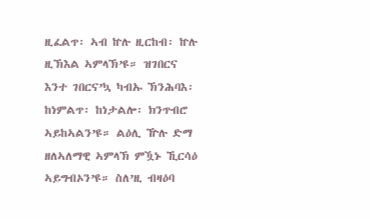ዚፈልጥ፡ ኣብ ኵሉ ዚርከብ፡ ኵሉ ዚኽእል ኣምላኽ’ዩ። ዝገበርና እንተ ገበርና’ኳ ካብኡ ኽንሕባእ፡ ከነምልጥ፡ ከነታልሎ፡ ክንጥብሮ ኣይከኣልን’ዩ። ልዕሊ ዅሉ ድማ ዘለኣለማዊ ኣምላኽ ምዃኑ ኺርሳዕ ኣይግብኦን’ዩ። ስለ’ዚ ብዛዕባ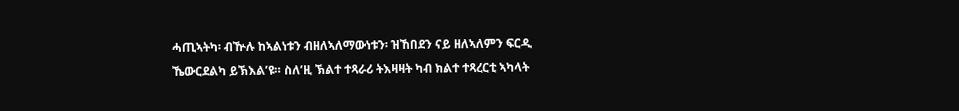ሓጢኣትካ፡ ብዅሉ ከኣልነቱን ብዘለኣለማውነቱን፡ ዝኸበደን ናይ ዘለኣለምን ፍርዲ ኼውርደልካ ይኽእል’ዩ። ስለ’ዚ ኽልተ ተጻራሪ ትእዛዛት ካብ ክልተ ተጻረርቲ ኣካላት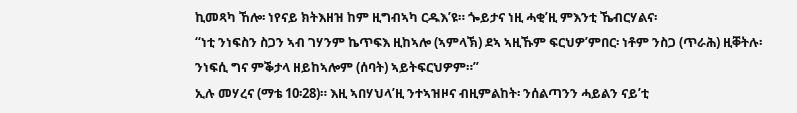ኪመጻካ ኸሎ፡ ነየናይ ክትእዘዝ ከም ዚግብኣካ ርዱእ’ዩ። ጐይታና ነዚ ሓቂ’ዚ ምእንቲ ኼብርሃልና፡
“ነቲ ንነፍስን ስጋን ኣብ ገሃንም ኬጥፍእ ዚከኣሎ (ኣምላኽ) ደኣ ኣዚኹም ፍርህዎ’ምበር፡ ነቶም ንስጋ (ጥራሕ) ዚቐትሉ፡ ንነፍሲ ግና ምቕታላ ዘይከኣሎም (ሰባት) ኣይትፍርህዎም።”
ኢሉ መሃረና (ማቴ 10፡28)። እዚ ኣበሃህላ’ዚ ንተኣዝዞና ብዚምልከት፡ ንሰልጣንን ሓይልን ናይ’ቲ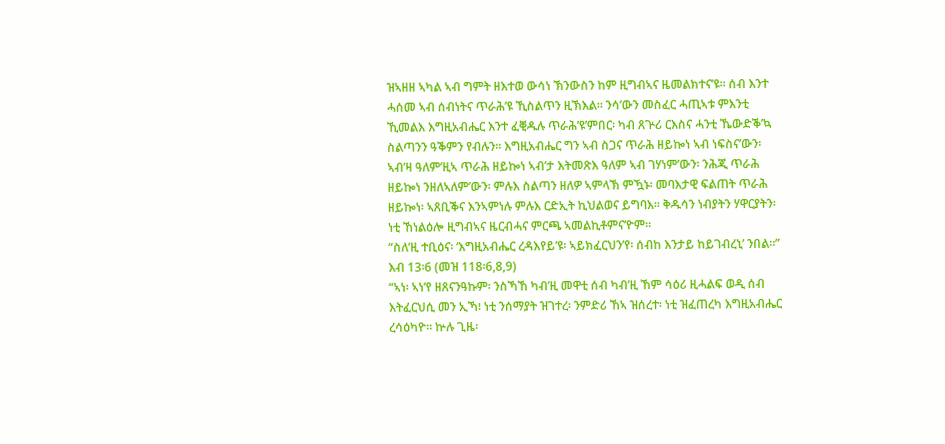ዝኣዘዘ ኣካል ኣብ ግምት ዘእተወ ውሳነ ኽንውስን ከም ዚግብኣና ዜመልክተና’ዩ። ሰብ እንተ ሓሰመ ኣብ ሰብነትና ጥራሕ’ዩ ኺስልጥን ዚኽእል። ንሳ’ውን መስፈር ሓጢኣቱ ምእንቲ ኺመልእ እግዚአብሔር እንተ ፈቒዱሉ ጥራሕ’ዩ’ምበር፡ ካብ ጸጕሪ ርእስና ሓንቲ ኼውድቕ’ኳ ስልጣንን ዓቕምን የብሉን። እግዚአብሔር ግን ኣብ ስጋና ጥራሕ ዘይኰነ ኣብ ነፍስና’ውን፡ ኣብ’ዛ ዓለም’ዚኣ ጥራሕ ዘይኰነ ኣብ’ታ እትመጽእ ዓለም ኣብ ገሃነም’ውን፡ ንሕጂ ጥራሕ ዘይኰነ ንዘለኣለም’ውን፡ ምሉእ ስልጣን ዘለዎ ኣምላኽ ምዃኑ፡ መባእታዊ ፍልጠት ጥራሕ ዘይኰነ፡ ኣጸቢቕና እንኣምነሉ ምሉእ ርድኢት ኪህልወና ይግባእ። ቅዱሳን ነብያትን ሃዋርያትን፡ ነቲ ኸነልዕሎ ዚግብኣና ዜርብሓና ምርጫ ኣመልኪቶምና’ዮም።
“ስለ’ዚ ተቢዕና፡ ‘እግዚአብሔር ረዳእየይ’ዩ፡ ኣይክፈርህን’የ፡ ሰብከ እንታይ ከይገብረኒ’ ንበል።” እብ 13፡6 (መዝ 118፡6,8,9)
“ኣነ፡ ኣነ’የ ዘጸናንዓኩም፡ ንስኻኸ ካብ’ዚ መዋቲ ሰብ ካብ’ዚ ኸም ሳዕሪ ዚሓልፍ ወዲ ሰብ እትፈርህሲ መን ኢኻ፧ ነቲ ንሰማያት ዝገተረ፡ ንምድሪ ኸኣ ዝሰረተ፡ ነቲ ዝፈጠረካ እግዚአብሔር ረሳዕካዮ። ኵሉ ጊዜ፡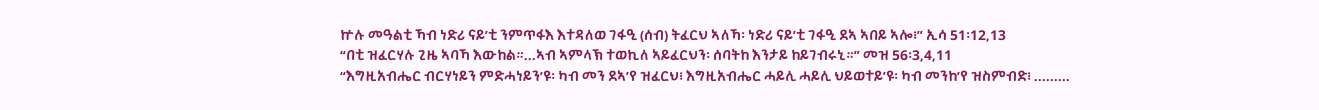ኵሉ መዓልቲ ኻብ ነድሪ ናይ’ቲ ንምጥፋእ እተዳለወ ገፋዒ (ሰብ) ትፈርህ ኣለኻ፡ ነድሪ ናይ’ቲ ገፋዒ ደኣ ኣበይ ኣሎ፧” ኢሳ 51፡12,13
“በቲ ዝፈርሃሉ ጊዜ ኣባኻ እውከል።...ኣብ ኣምላኽ ተወኪለ ኣይፈርህን፡ ሰባትከ እንታይ ከይገብሩኒ።” መዝ 56፡3,4,11
“እግዚአብሔር ብርሃነይን ምድሓነይን’ዩ፡ ካብ መን ደኣ’የ ዝፈርህ፧ እግዚአብሔር ሓይሊ ሓይሊ ህይወተይ’ዩ፡ ካብ መንከ’የ ዝስምብድ፧ .........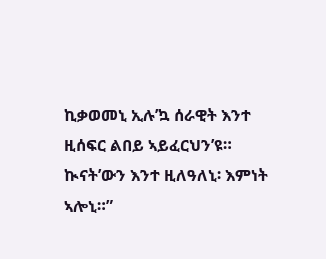ኪቃወመኒ ኢሉ’ኳ ሰራዊት እንተ ዚሰፍር ልበይ ኣይፈርህን’ዩ። ኲናት’ውን እንተ ዚለዓለኒ፡ እምነት ኣሎኒ።”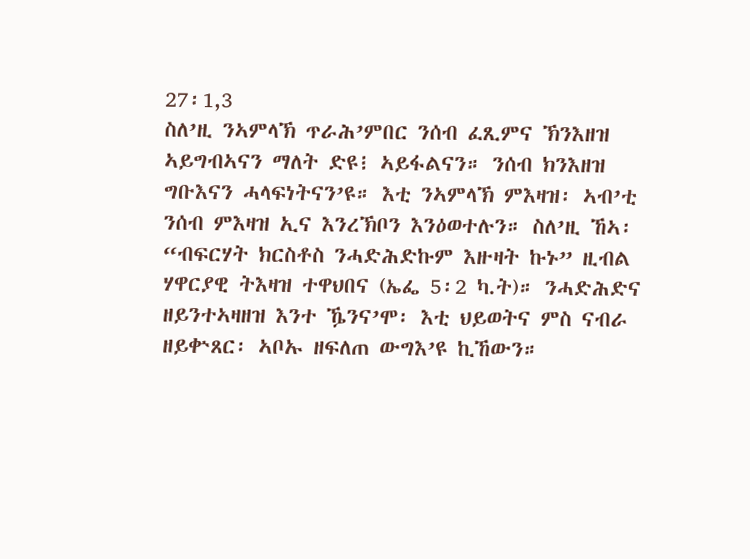27፡1,3
ስለ’ዚ ንኣምላኽ ጥራሕ’ምበር ንሰብ ፈጺምና ኽንእዘዝ ኣይግብኣናን ማለት ድዩ፧ ኣይፋልናን። ንሰብ ክንእዘዝ ግቡእናን ሓላፍነትናን’ዩ። እቲ ንኣምላኽ ምእዛዝ፡ ኣብ’ቲ ንሰብ ምእዛዝ ኢና እንረኽቦን እንዕወተሉን። ስለ’ዚ ኸኣ፡ “ብፍርሃት ክርስቶስ ንሓድሕድኩም እዙዛት ኩኑ” ዚብል ሃዋርያዊ ትእዛዝ ተዋህበና (ኤፌ 5፡2 ካ.ት)። ንሓድሕድና ዘይንተኣዛዘዝ እንተ ዄንና’ሞ፡ እቲ ህይወትና ምስ ናብራ ዘይቍጸር፡ ኣቦኡ ዘፍለጠ ውግእ’ዩ ኪኸውን።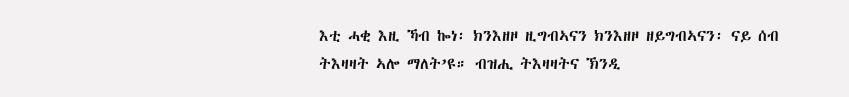እቲ ሓቂ እዚ ኻብ ኰነ፡ ክንእዘዞ ዚግብኣናን ክንእዘዞ ዘይግብኣናን፡ ናይ ሰብ ትእዛዛት ኣሎ ማለት’ዩ። ብዝሒ ትእዛዛትና ኽንዲ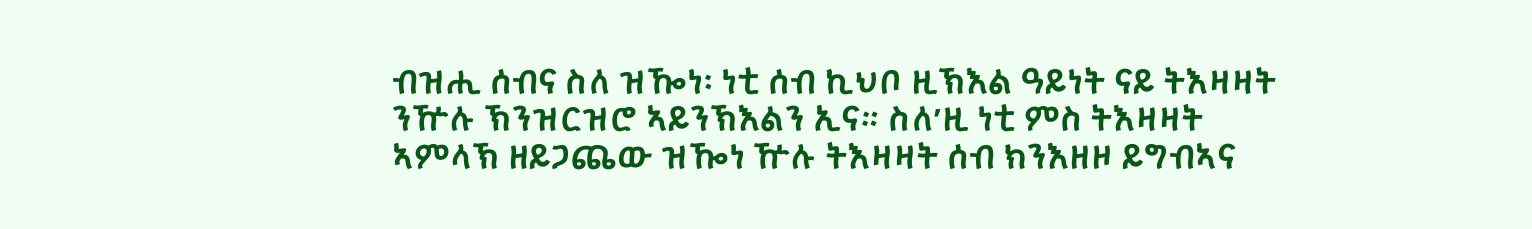ብዝሒ ሰብና ስለ ዝዀነ፡ ነቲ ሰብ ኪህቦ ዚኽእል ዓይነት ናይ ትእዛዛት ንዅሉ ኽንዝርዝሮ ኣይንኽእልን ኢና። ስለ’ዚ ነቲ ምስ ትእዛዛት ኣምላኽ ዘይጋጨው ዝዀነ ዅሉ ትእዛዛት ሰብ ክንእዘዞ ይግብኣና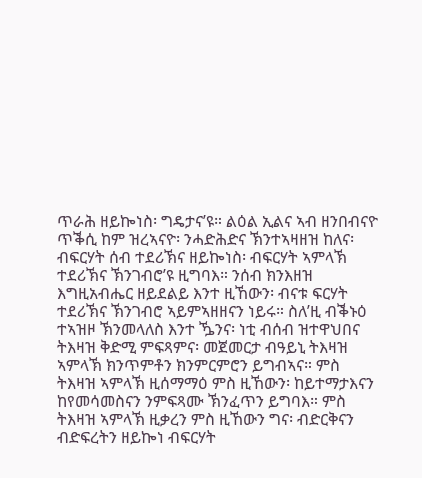ጥራሕ ዘይኰነስ፡ ግዴታና’ዩ። ልዕል ኢልና ኣብ ዘንበብናዮ ጥቕሲ ከም ዝረኣናዮ፡ ንሓድሕድና ኽንተኣዛዘዝ ከለና፡ ብፍርሃት ሰብ ተደሪኽና ዘይኰነስ፡ ብፍርሃት ኣምላኽ ተደሪኽና ኽንገብሮ’ዩ ዚግባእ። ንሰብ ክንእዘዝ እግዚአብሔር ዘይደልይ እንተ ዚኸውን፡ ብናቱ ፍርሃት ተደሪኽና ኽንገብሮ ኣይምኣዘዘናን ነይሩ። ስለ’ዚ ብቕኑዕ ተኣዝዞ ኽንመላለስ እንተ ዄንና፡ ነቲ ብሰብ ዝተዋህበና ትእዛዝ ቅድሚ ምፍጻምና፡ መጀመርታ ብዓይኒ ትእዛዝ ኣምላኽ ክንጥምቶን ክንምርምሮን ይግብኣና። ምስ ትእዛዝ ኣምላኽ ዚሰማማዕ ምስ ዚኸውን፡ ከይተማታእናን ከየመሳመስናን ንምፍጻሙ ኽንፈጥን ይግባእ። ምስ ትእዛዝ ኣምላኽ ዚቃረን ምስ ዚኸውን ግና፡ ብድርቅናን ብድፍረትን ዘይኰነ ብፍርሃት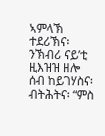ኣምላኽ ተደሪኽና፡ ንኽብሪ ናይ’ቲ ዚእዝዝ ዘሎ ሰብ ከይገሃስና፡ ብትሕትና፡ “ምስ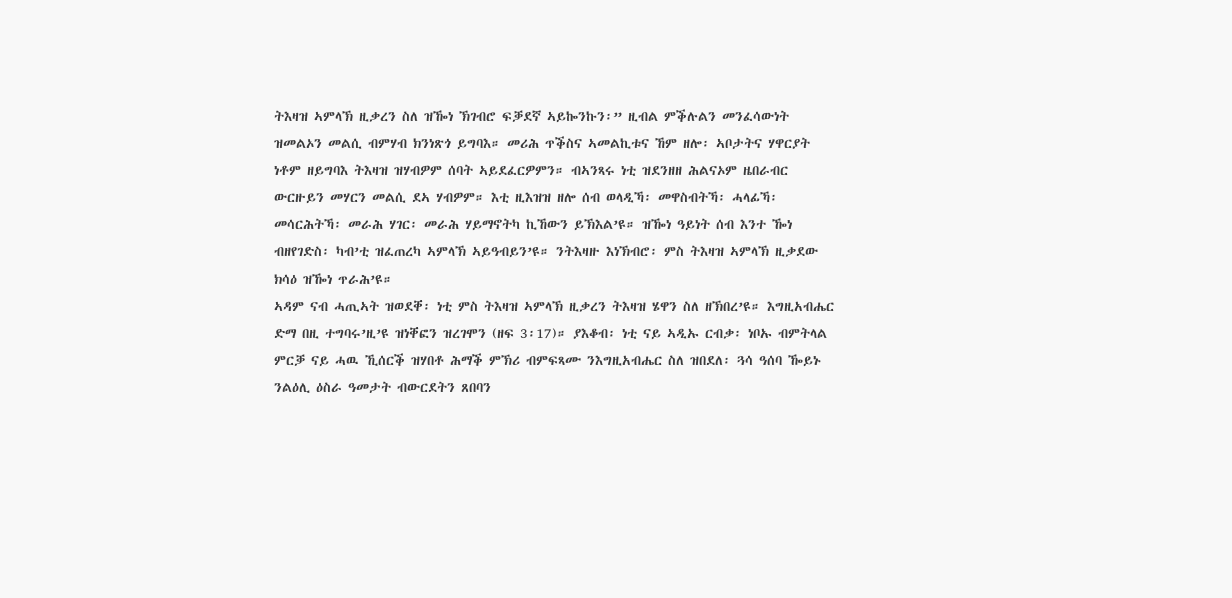ትእዛዝ ኣምላኽ ዚቃረን ስለ ዝዀነ ኽገብሮ ፍቓደኛ ኣይኰንኩን፡” ዚብል ምቕሉልን መንፈሳውነት ዝመልኦን መልሲ ብምሃብ ክንነጽጎ ይግባእ። መሪሕ ጥቕስና ኣመልኪቱና ኸም ዘሎ፡ ኣቦታትና ሃዋርያት ነቶም ዘይግባእ ትእዛዝ ዝሃብዎም ሰባት ኣይደፈርዎምን። ብኣንጻሩ ነቲ ዝደንዘዘ ሕልናኦም ዜበራብር ውርዙይን መሃርን መልሲ ደኣ ሃብዎም። እቲ ዚእዝዝ ዘሎ ሰብ ወላዲኻ፡ መዋስብትኻ፡ ሓላፊኻ፡ መሳርሕትኻ፡ መራሕ ሃገር፡ መራሕ ሃይማኖትካ ኪኸውን ይኽእል’ዩ። ዝዀነ ዓይነት ሰብ እንተ ዀነ ብዘየገድስ፡ ካብ’ቲ ዝፈጠረካ ኣምላኽ ኣይዓብይን’ዩ። ንትእዛዙ እነኽብሮ፡ ምስ ትእዛዝ ኣምላኽ ዚቃደው ክሳዕ ዝዀነ ጥራሕ’ዩ።
ኣዳም ናብ ሓጢኣት ዝወደቐ፡ ነቲ ምስ ትእዛዝ ኣምላኽ ዚቃረን ትእዛዝ ሄዋን ስለ ዘኽበረ’ዩ። እግዚአብሔር ድማ በዚ ተግባሩ’ዚ’ዩ ዝነቐፎን ዝረገሞን (ዘፍ 3፡17)። ያእቆብ፡ ነቲ ናይ ኣዲኡ ርብቃ፡ ነቦኡ ብምትላል ምርቓ ናይ ሓዉ ኺሰርቕ ዝሃበቶ ሕማቕ ምኽሪ ብምፍጻሙ ንእግዚአብሔር ስለ ዝበደለ፡ ጓሳ ዓሰባ ዀይኑ ንልዕሊ ዕስራ ዓመታት ብውርደትን ጸበባን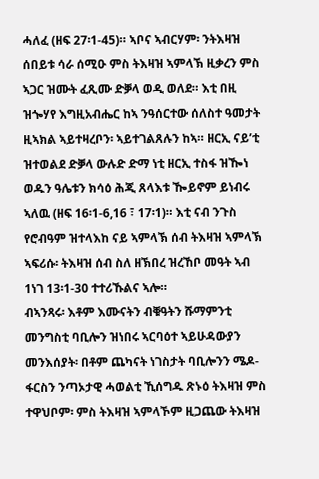ሓለፈ (ዘፍ 27፡1-45)። ኣቦና ኣብርሃም፡ ንትእዛዝ ሰበይቱ ሳራ ሰሚዑ ምስ ትእዛዝ ኣምላኽ ዚቃረን ምስ ኣጋር ዝሙት ፈጺሙ ድቓላ ወዲ ወለደ። እቲ በዚ ዝጐሃየ እግዚአብሔር ከኣ ንዓሰርተው ሰለስተ ዓመታት ዚኣክል ኣይተዛረቦን፡ ኣይተገልጸሉን ከኣ። ዘርኢ ናይ’ቲ ዝተወልደ ድቓላ ውሉድ ድማ ነቲ ዘርኢ ተስፋ ዝዀነ ወዱን ዓሌቱን ክሳዕ ሕጂ ጸላእቱ ዀይኖም ይነብሩ ኣለዉ (ዘፍ 16፡1-6,16 ፣ 17፡1)። እቲ ናብ ንጉስ የሮብዓም ዝተላእከ ናይ ኣምላኽ ሰብ ትእዛዝ ኣምላኽ ኣፍሪሱ፡ ትእዛዝ ሰብ ስለ ዘኽበረ ዝረኸቦ መዓት ኣብ 1ነገ 13፡1-30 ተተሪኹልና ኣሎ።
ብኣንጻሩ፡ እቶም እሙናትን ብቑዓትን ሹማምንቲ መንግስቲ ባቢሎን ዝነበሩ ኣርባዕተ ኣይሁዳውያን መንእሰያት፡ በቶም ጨካናት ነገስታት ባቢሎንን ሜዶ-ፋርስን ንጣኦታዊ ሓወልቲ ኺሰግዱ ጽኑዕ ትእዛዝ ምስ ተዋህቦም፡ ምስ ትእዛዝ ኣምላኾም ዚጋጨው ትእዛዝ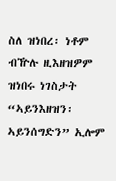ስለ ዝነበረ፡ ነቶም ብዅሉ ዚእዘዝዎም ዝነበሩ ነገስታት “ኣይንእዘዝን፡ ኣይንሰግድን” ኢሎም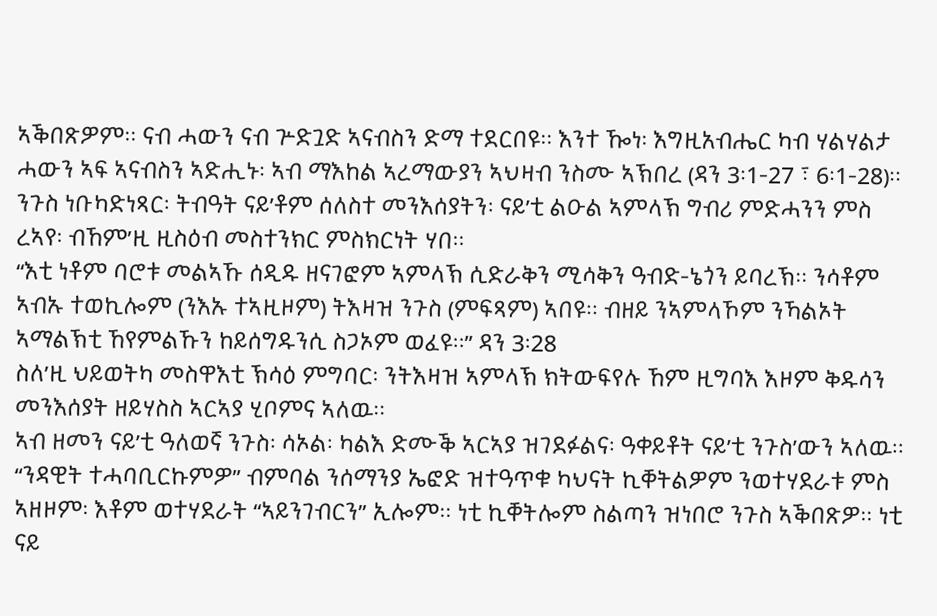ኣቕበጽዎም። ናብ ሓውን ናብ ጕድጓድ ኣናብስን ድማ ተደርበዩ። እንተ ዀነ፡ እግዚአብሔር ካብ ሃልሃልታ ሓውን ኣፍ ኣናብስን ኣድሒኑ፡ ኣብ ማእከል ኣረማውያን ኣህዛብ ንስሙ ኣኽበረ (ዳን 3፡1-27 ፣ 6፡1-28)። ንጉስ ነቡካድነጻር፡ ትብዓት ናይ’ቶም ሰለስተ መንእሰያትን፡ ናይ’ቲ ልዑል ኣምላኽ ግብሪ ምድሓንን ምስ ረኣየ፡ ብኸም’ዚ ዚስዕብ መስተንክር ምስክርነት ሃበ።
“እቲ ነቶም ባሮቱ መልኣኹ ሰዲዱ ዘናገፎም ኣምላኽ ሲድራቅን ሚሳቅን ዓብድ-ኔጎን ይባረኽ። ንሳቶም ኣብኡ ተወኪሎም (ንእኡ ተኣዚዞም) ትእዛዝ ንጉስ (ምፍጻም) ኣበዩ። ብዘይ ንኣምላኾም ንኻልኦት ኣማልኽቲ ኸየምልኹን ከይሰግዱንሲ ስጋኦም ወፈዩ።” ዳን 3፡28
ስለ’ዚ ህይወትካ መስዋእቲ ኽሳዕ ምግባር፡ ንትእዛዝ ኣምላኽ ክትውፍየሉ ኸም ዚግባእ እዞም ቅዱሳን መንእሰያት ዘይሃስስ ኣርኣያ ሂቦምና ኣለዉ።
ኣብ ዘመን ናይ’ቲ ዓለወኛ ንጉስ፡ ሳኦል፡ ካልእ ድሙቕ ኣርኣያ ዝገደፉልና፡ ዓቀይቶት ናይ’ቲ ንጉስ’ውን ኣለዉ። “ንዳዊት ተሓባቢርኩምዎ” ብምባል ንሰማንያ ኤፎድ ዝተዓጥቁ ካህናት ኪቐትልዎም ንወተሃደራቱ ምስ ኣዘዞም፡ እቶም ወተሃደራት “ኣይንገብርን” ኢሎም። ነቲ ኪቐትሎም ስልጣን ዝነበሮ ንጉስ ኣቕበጽዎ። ነቲ ናይ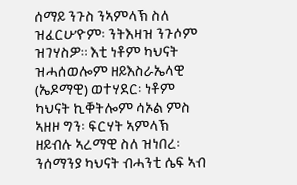ሰማይ ንጉስ ንኣምላኽ ስለ ዝፈርሁ’ዮም፡ ንትእዛዝ ንጉሶም ዝገሃስዎ። እቲ ነቶም ካህናት ዝሓሰወሎም ዘይእስራኤላዊ (ኤዶማዊ) ወተሃደር፡ ነቶም ካህናት ኪቐትሎም ሳኦል ምስ ኣዘዞ ግን፡ ፍርሃት ኣምላኽ ዘይብሉ ኣረማዊ ስለ ዝነበረ፡ ንሰማንያ ካህናት ብሓንቲ ሴፍ ኣብ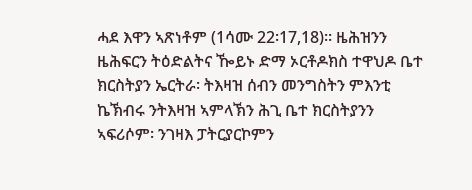ሓደ እዋን ኣጽነቶም (1ሳሙ 22፡17,18)። ዜሕዝንን ዜሕፍርን ትዕድልትና ዀይኑ ድማ ኦርቶዶክስ ተዋህዶ ቤተ ክርስትያን ኤርትራ፡ ትእዛዝ ሰብን መንግስትን ምእንቲ ኬኽብሩ ንትእዛዝ ኣምላኽን ሕጊ ቤተ ክርስትያንን ኣፍሪሶም፡ ንገዛእ ፓትርያርኮምን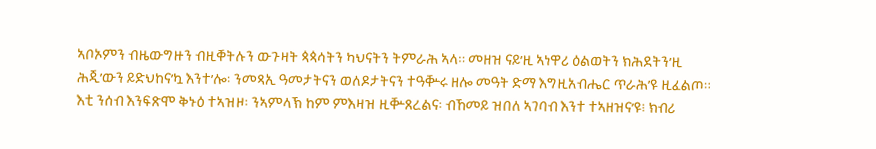ኣቦኦምን ብዜውግዙን ብዚቐትሉን ውጉዛት ጳጳሳትን ካህናትን ትምራሕ ኣላ። መዘዝ ናይ’ዚ ኣነዋሪ ዕልወትን ክሕደትን’ዚ ሕጂ’ውን ይድህከና’ኳ እንተ’ሎ፡ ንመጻኢ ዓመታትናን ወለዶታትናን ተዓቝሩ ዘሎ መዓት ድማ እግዚአብሔር ጥራሕ’ዩ ዚፈልጦ።
እቲ ንሰብ እንፍጽሞ ቅኑዕ ተኣዝዞ፡ ንኣምላኽ ከም ምእዛዝ ዚቝጸረልና፡ ብኸመይ ዝበለ ኣገባብ እንተ ተኣዘዝና’ዩ፧ ክብሪ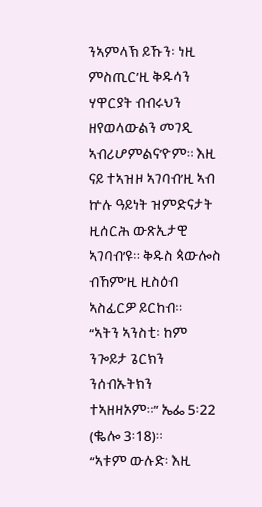ንኣምላኽ ይኹን፡ ነዚ ምስጢር’ዚ ቅዱሳን ሃዋርያት ብብሩህን ዘየወላውልን መገዲ ኣብሪሆምልና’ዮም። እዚ ናይ ተኣዝዞ ኣገባብ’ዚ ኣብ ኵሉ ዓይነት ዝምድናታት ዚሰርሕ ውጽኢታዊ ኣገባብ’ዩ። ቅዱስ ጳውሎስ ብኸም’ዚ ዚስዕብ ኣስፊርዎ ይርከብ።
“ኣትን ኣንስቲ፡ ከም ንጐይታ ጌርክን ንሰብኡትክን ተኣዘዛኦም።” ኤፌ 5፡22 (ቈሎ 3፡18)።
“ኣቱም ውሉድ፡ እዚ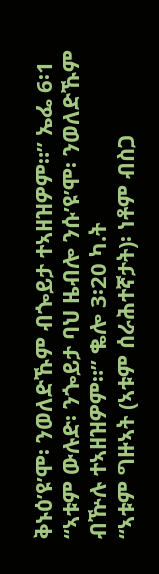ቅኑዕ’ዩ’ሞ፡ ንወለድኹም ብጐይታ ተኣዘዝዎም።” ኤፌ 6፡1
“ኣቱም ውሉድ፡ ንጐይታ ባህ ዜብሎ ንሱ’ዩ’ሞ፡ ንወለድኹም ብዅሉ ተኣዘዝዎም።” ቈሎ 3፡20 ካ.ት
“ኣቱም ግዙኣት (ኣቱም ሰራሕተኛታት)፡ ነቶም ብስጋ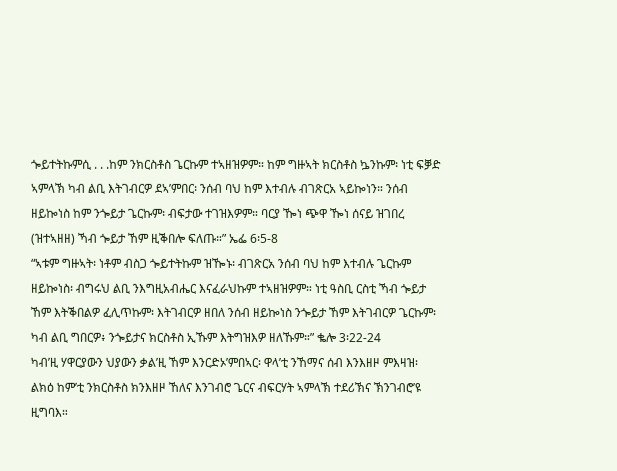ጐይተትኩምሲ . . .ከም ንክርስቶስ ጌርኩም ተኣዘዝዎም። ከም ግዙኣት ክርስቶስ ኴንኩም፡ ነቲ ፍቓድ ኣምላኽ ካብ ልቢ እትገብርዎ ደኣ’ምበር፡ ንሰብ ባህ ከም እተብሉ ብገጽርአ ኣይኰነን። ንሰብ ዘይኰነስ ከም ንጐይታ ጌርኩም፡ ብፍታው ተገዝእዎም። ባርያ ዀነ ጭዋ ዀነ ሰናይ ዝገበረ (ዝተኣዘዘ) ኻብ ጐይታ ኸም ዚቕበሎ ፍለጡ።” ኤፌ 6፡5-8
“ኣቱም ግዙኣት፡ ነቶም ብስጋ ጐይተትኩም ዝዀኑ፡ ብገጽርአ ንሰብ ባህ ከም እተብሉ ጌርኩም ዘይኰነስ፡ ብግሩህ ልቢ ንእግዚአብሔር እናፈራህኩም ተኣዘዝዎም። ነቲ ዓስቢ ርስቲ ኻብ ጐይታ ኸም እትቕበልዎ ፈሊጥኩም፡ እትገብርዎ ዘበለ ንሰብ ዘይኰነስ ንጐይታ ኸም እትገብርዎ ጌርኩም፡ ካብ ልቢ ግበርዎ፥ ንጐይታና ክርስቶስ ኢኹም እትግዝእዎ ዘለኹም።” ቈሎ 3፡22-24
ካብ’ዚ ሃዋርያውን ህያውን ቃል’ዚ ኸም እንርድኦ’ምበኣር፡ ዋላ’ቲ ንኸማና ሰብ እንእዘዞ ምእዛዝ፡ ልክዕ ከም’ቲ ንክርስቶስ ክንእዘዞ ኸለና እንገብሮ ጌርና ብፍርሃት ኣምላኽ ተደሪኽና ኽንገብሮ’ዩ ዚግባእ።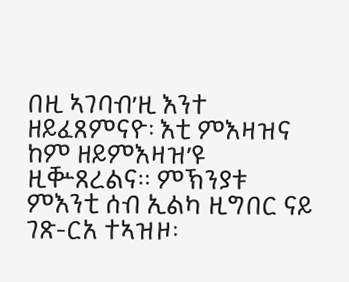በዚ ኣገባብ’ዚ እንተ ዘይፈጸምናዮ፡ እቲ ምእዛዝና ከም ዘይምእዛዝ’ዩ ዚቝጸረልና። ምኽንያቱ ምእንቲ ሰብ ኢልካ ዚግበር ናይ ገጽ-ርአ ተኣዝዞ፡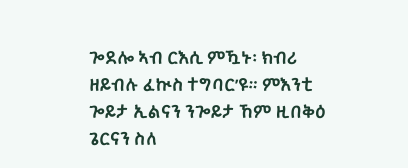ጐደሎ ኣብ ርእሲ ምዃኑ፡ ክብሪ ዘይብሉ ፈኲስ ተግባር’ዩ። ምእንቲ ጐይታ ኢልናን ንጐይታ ኸም ዚበቅዕ ጌርናን ስለ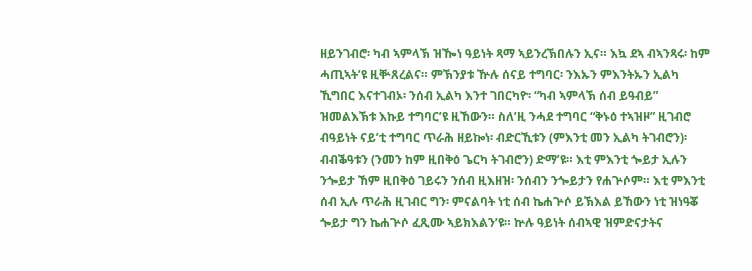ዘይንገብሮ፡ ካብ ኣምላኽ ዝዀነ ዓይነት ጻማ ኣይንረኽበሉን ኢና። እኳ ደኣ ብኣንጻሩ፡ ከም ሓጢኣት’ዩ ዚቝጸረልና። ምኽንያቱ ዅሉ ሰናይ ተግባር፡ ንእኡን ምእንትኡን ኢልካ ኺግበር እናተገብኦ፡ ንሰብ ኢልካ እንተ ገበርካዮ፡ “ካብ ኣምላኽ ሰብ ይዓብይ” ዝመልእኽቱ እኩይ ተግባር’ዩ ዚኸውን። ስለ’ዚ ንሓደ ተግባር “ቅኑዕ ተኣዝዞ” ዚገብሮ ብዓይነት ናይ’ቲ ተግባር ጥራሕ ዘይኰነ፡ ብድርኺቱን (ምእንቲ መን ኢልካ ትገብሮን)፡ ብብቕዓቱን (ንመን ከም ዚበቅዕ ጌርካ ትገብሮን) ድማ’ዩ። እቲ ምእንቲ ጐይታ ኢሉን ንጐይታ ኸም ዚበቅዕ ገይሩን ንሰብ ዚእዘዝ፡ ንሰብን ንጐይታን የሐጕሶም። እቲ ምእንቲ ሰብ ኢሉ ጥራሕ ዚገብር ግን፡ ምናልባት ነቲ ሰብ ኬሐጕሶ ይኽእል ይኸውን ነቲ ዝነዓቖ ጐይታ ግን ኬሐጕሶ ፈጺሙ ኣይክእልን’ዩ። ኵሉ ዓይነት ሰብኣዊ ዝምድናታትና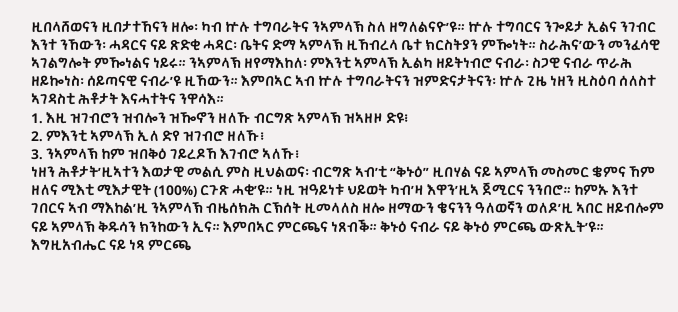ዚበላሸወናን ዚበታተኸናን ዘሎ፡ ካብ ኵሉ ተግባራትና ንኣምላኽ ስለ ዘግለልናዮ’ዩ። ኵሉ ተግባርና ንጐይታ ኢልና ንገብር እንተ ንኸውን፡ ሓዳርና ናይ ጽድቂ ሓዳር፡ ቤትና ድማ ኣምላኽ ዚኸብረላ ቤተ ክርስትያን ምዀነት። ስራሕና’ውን መንፈሳዊ ኣገልግሎት ምዀነልና ነይሩ። ንኣምላኽ ዘየማእከለ፡ ምእንቲ ኣምላኽ ኢልካ ዘይትነብሮ ናብራ፡ ስጋዊ ናብራ ጥራሕ ዘይኰነስ፡ ሰይጣናዊ ናብራ’ዩ ዚኸውን። እምበኣር ኣብ ኵሉ ተግባራትናን ዝምድናታትናን፡ ኵሉ ጊዜ ነዘን ዚስዕባ ሰለስተ ኣገዳስቲ ሕቶታት እናሓተትና ንዋሳእ።
1. እዚ ዝገብሮን ዝብሎን ዝዀኖን ዘለኹ ብርግጽ ኣምላኽ ዝኣዘዞ ድዩ፧
2. ምእንቲ ኣምላኽ ኢለ ድየ ዝገብሮ ዘለኹ፧
3. ንኣምላኽ ከም ዝበቅዕ ገይረዶኸ እገብሮ ኣለኹ፧
ነዘን ሕቶታት’ዚኣተን እወታዊ መልሲ ምስ ዚህልወና፡ ብርግጽ ኣብ’ቲ “ቅኑዕ” ዚበሃል ናይ ኣምላኽ መስመር ቌምና ኸም ዘለና ሚእቲ ሚእታዊት (100%) ርጉጽ ሓቂ’ዩ። ነዚ ዝዓይነቱ ህይወት ካብ’ዛ እዋን’ዚኣ ጀሚርና ንንበሮ። ከምኡ እንተ ገበርና ኣብ ማእከል’ዚ ንኣምላኽ ብዜሰክሕ ርኽሰት ዚመላለስ ዘሎ ዘማውን ቄናንን ዓለወኛን ወለዶ’ዚ ኣበር ዘይብሎም ናይ ኣምላኽ ቅዱሳን ክንከውን ኢና። እምበኣር ምርጫና ነጸብቕ። ቅኑዕ ናብራ ናይ ቅኑዕ ምርጫ ውጽኢት’ዩ። እግዚአብሔር ናይ ነጻ ምርጫ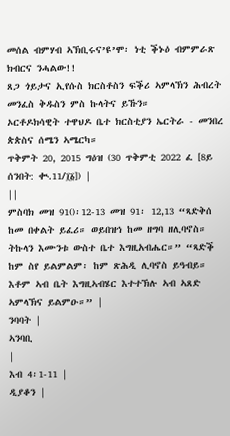መሰል ብምሃብ ኣኽቢሩና’ዩ’ሞ፡ ነቲ ቕኑዕ ብምምራጽ ክብርና ንሓልው!!
ጸጋ ጎይታና ኢየሱስ ክርስቶስን ፍቕሪ ኣምላኽን ሕብረት መንፈስ ቅዱስን ምስ ኩላትና ይኹን።
ኦርቶዶክሳዊት ተዋህዶ ቤተ ክርስቲያን ኤርትራ - መንበረ ጵጵስና ሰሜን ኣሜርካ።
ጥቅምት 20, 2015 ግዕዝ (30 ጥቅምቲ 2022 ፈ [8ይ ሰንበት: ቊ.11/፲፩]) |
||
ምስባክ መዝ 91()፡12-13 መዝ 91፡ 12,13 “ጻድቅሰ ከመ በቀልት ይፈሪ። ወይበዝኅ ከመ ዘግባ ዘሊባኖስ። ትኩላን እሙንቱ ውስተ ቤተ እግዚአብሔር።” “ጻድቕ ከም ስየ ይልምልም፡ ከም ጽሕዲ ሊባኖስ ይዓብይ። እቶም ኣብ ቤት እግዚኣብሄር እተተኽሉ ኣብ ኣጸድ ኣምላኽና ይልምዑ።” |
ንባባት |
ኣንባቢ
|
እብ 4፡1-11 |
ዲያቆን |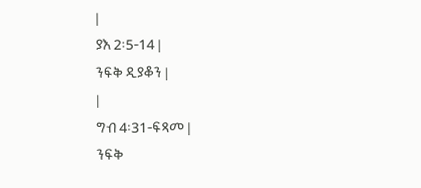|
ያእ 2፡5-14 |
ንፍቅ ዲያቆን |
|
ግብ 4፡31-ፍጻመ |
ንፍቅ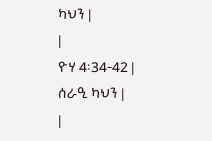ካህን |
|
ዮሃ 4፡34-42 |
ሰራዒ ካህን |
|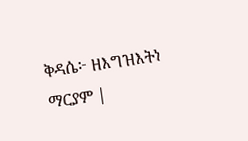ቅዳሴ፦ ዘእግዝእትነ ማርያም |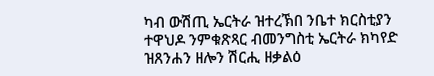ካብ ውሽጢ ኤርትራ ዝተረኽበ ንቤተ ክርስቲያን ተዋህዶ ንምቁጽጻር ብመንግስቲ ኤርትራ ክካየድ ዝጸንሐን ዘሎን ሽርሒ ዘቃልዕ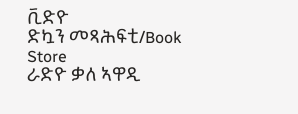ቪድዮ
ድኳን መጻሕፍቲ/Book Store
ራድዮ ቃለ ኣዋዲ